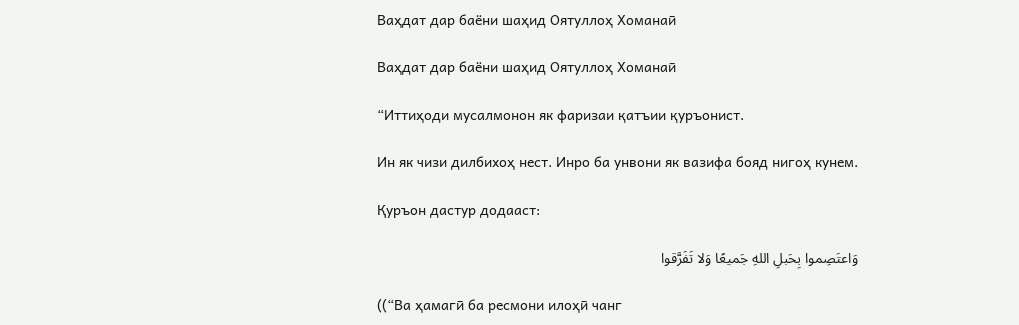Ваҳдат дар баёни шаҳид Оятуллоҳ Хоманаӣ

Ваҳдат дар баёни шаҳид Оятуллоҳ Хоманаӣ

“Иттиҳоди мусалмонон як фаризаи қатъии қуръонист.

Ин як чизи дилбихоҳ нест. Инро ба унвони як вазифа бояд нигоҳ кунем.

Қуръон дастур додааст:

وَاعتَصِموا بِحَبلِ اللهِ جَمیعًا وَلا تَفَرَّقوا

((“Ва ҳамагӣ ба ресмони илоҳӣ чанг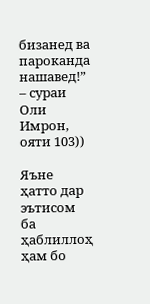бизанед ва пароканда нашавед!” – сураи Оли Имрон, ояти 103))

Яъне ҳатто дар эътисом ба ҳаблиллоҳ ҳам бо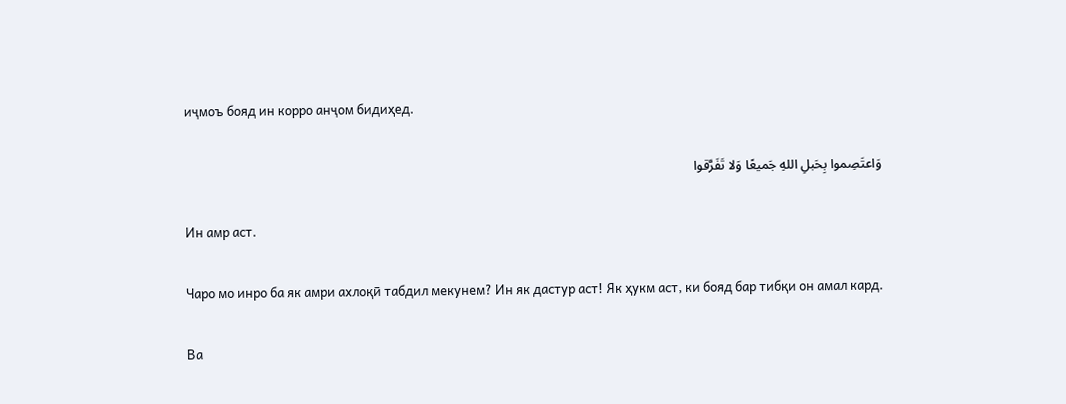иҷмоъ бояд ин корро анҷом бидиҳед.

وَاعتَصِموا بِحَبلِ اللهِ جَمیعًا وَلا تَفَرَّقوا

Ин амр аст.

Чаро мо инро ба як амри ахлоқӣ табдил мекунем? Ин як дастур аст! Як ҳукм аст, ки бояд бар тибқи он амал кард.

Ва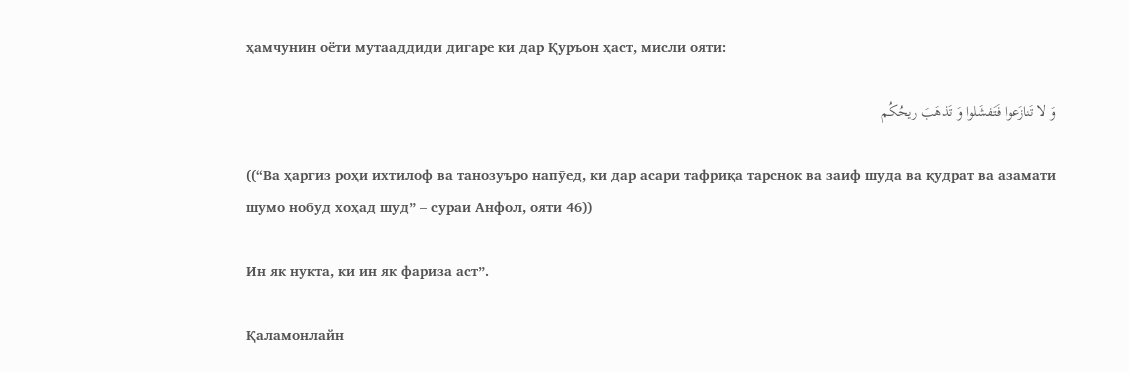ҳамчунин оёти мутааддиди дигаре ки дар Қуръон ҳаст, мисли ояти:

وَ لا تَنازَعوا فَتَفشَلوا وَ تَذهَبَ ریحُکُم

((“Ва ҳаргиз роҳи ихтилоф ва танозуъро напӯед, ки дар асари тафриқа тарснок ва заиф шуда ва қудрат ва азамати шумо нобуд хоҳад шуд” – сураи Анфол, ояти 46))

Ин як нукта, ки ин як фариза аст”.

Қаламонлайн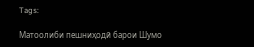Tags:

Матоолиби пешниҳодӣ барои Шумо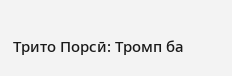Трито Порсӣ: Тромп ба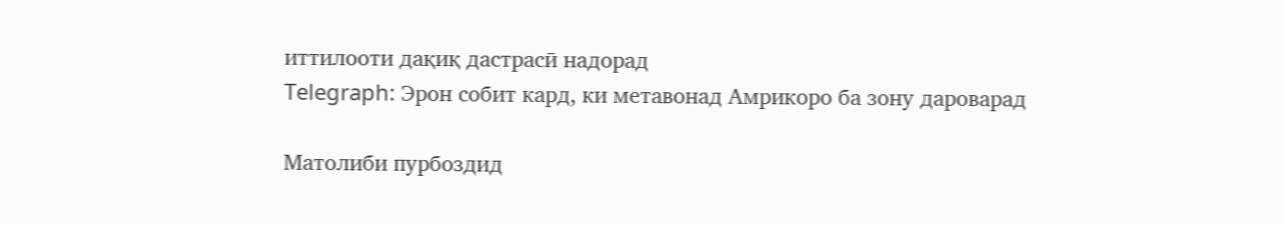иттилооти дақиқ дастрасӣ надорад
Telegraph: Эрон собит кард, ки метавонад Амрикоро ба зону дароварад

Матолиби пурбоздид